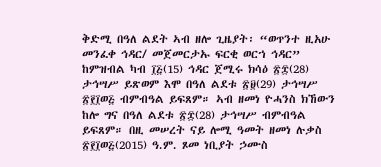ቅድሚ በዓለ ልደት ኣብ ዘሎ ጊዜያት፡ “ወጥንተ ዚአሁ መንፈቀ ኅዳር/ መጀመርታኡ ፍርቂ ወርኀ ኅዳር” ከምዝብል ካብ ፲፭(15) ኅዳር ጀሚሩ ክሳዕ ፳፰(28) ታኅሣሥ ይጽወም እሞ በዓለ ልደቱ ፳፱(29) ታኅሣሥ ፳፻፲ወ፭ ብምብዓል ይፍጸም። ኣብ ዘመነ ዮሓንስ ክኸውን ከሎ ግና በዓለ ልደቱ ፳፰(28) ታኅሣሥ ብምብዓል ይፍጸም። በዚ መሠረት ናይ ሎሚ ዓመት ዘመነ ሉቃስ
፳፻፲ወ፭(2015) ዓ.ም. ጾመ ነቢያት ኃሙስ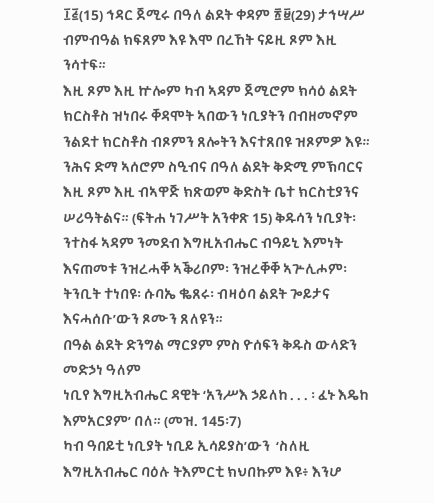፲፭(15) ኅዳር ጀሚሩ በዓለ ልደት ቀዳም ፳፱(29) ታኅሣሥ ብምብዓል ክፍጸም እዩ እሞ በረኸት ናይዚ ጾም እዚ ንሳተፍ።
እዚ ጾም እዚ ኵሎም ካብ ኣዳም ጀሚሮም ክሳዕ ልደት ክርስቶስ ዝነበሩ ቐዳሞት ኣበውን ነቢያትን በብዘመኖም ንልደተ ክርስቶስ ብጾምን ጸሎትን እናተጸበዩ ዝጾምዎ እዩ።
ንሕና ድማ ኣሰሮም ስዒብና በዓለ ልደት ቅድሚ ምኽባርና እዚ ጾም እዚ ብኣዋጅ ክጽወም ቅድስት ቤተ ክርስቲያንና ሠሪዓትልና። (ፍትሐ ነገሥት አንቀጽ 15) ቅዱሳን ነቢያት፡ ንተስፋ ኣዳም ንመደብ እግዚአብሔር ብዓይኒ እምነት እናጠመቱ ንዝረሓቐ ኣቕሪቦም፡ ንዝረቐቐ ኣጕሊሖም፡ ትንቢት ተነበዩ፡ ሱባኤ ቈጸሩ፡ ብዛዕባ ልደት ጐይታና እናሓሰቡ’ውን ጾሙን ጸለዩን።
በዓል ልደት ድንግል ማርያም ምስ ዮሰፍን ቅዱስ ውላድን መድኃነ ዓለም
ነቢየ እግዚአብሔር ዳዊት ‘አንሥእ ኃይለከ . . . ፡ ፈኑ እዴከ እምአርያም’ በለ። (መዝ. 145፡7)
ካብ ዓበይቲ ነቢያት ነቢይ ኢሳይያስ’ውን  ‘ስለዚ እግዚአብሔር ባዕሉ ትእምርቲ ክህበኩም እዩ፥ እንሆ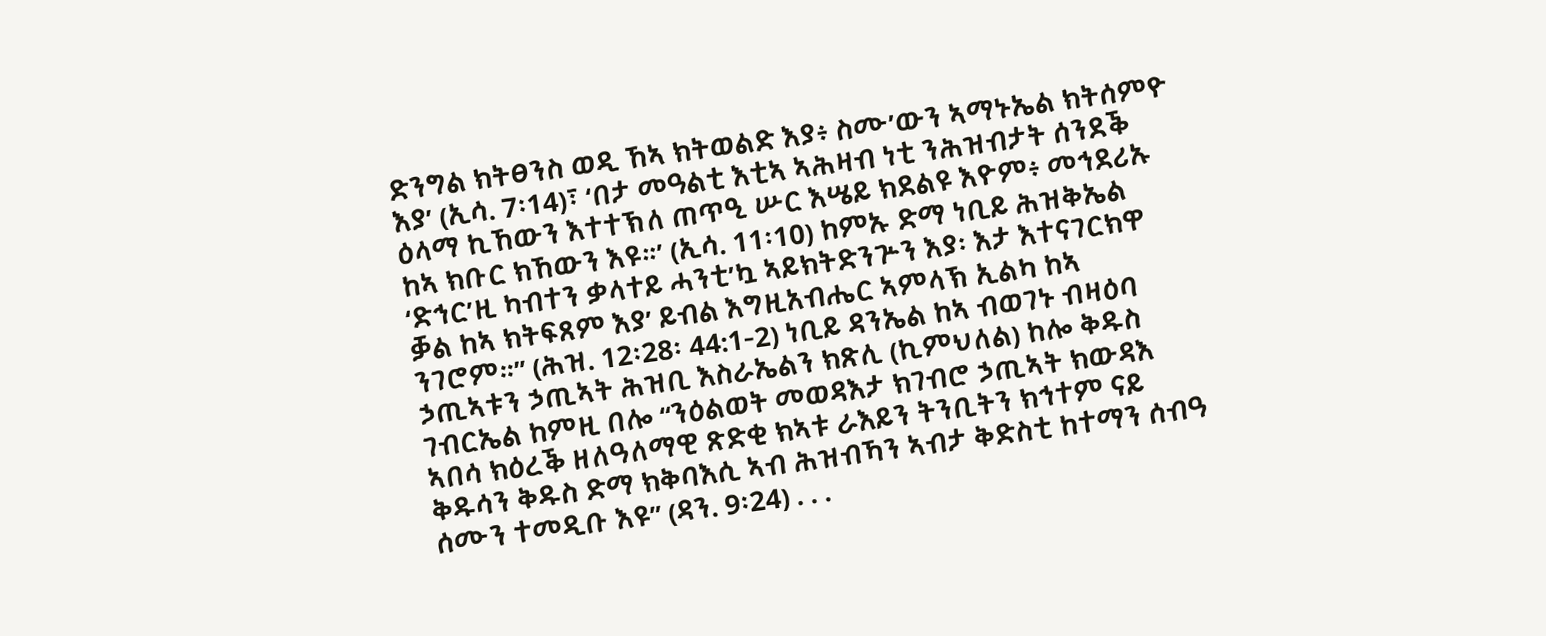ድንግል ክትፀንስ ወዲ ኸኣ ክትወልድ እያ፥ ስሙ’ውን ኣማኑኤል ክትሰምዮ እያ’ (ኢሳ. 7፡14)፣ ‘በታ መዓልቲ እቲኣ ኣሕዛብ ነቲ ንሕዝብታት ሰንደቕ ዕላማ ኪኸውን እተተኽለ ጠጥዒ ሡር እሤይ ክደልዩ እዮም፥ መኅደሪኡ ከኣ ክቡር ክኸውን እዩ።’ (ኢሳ. 11፡10) ከምኡ ድማ ነቢይ ሕዝቅኤል ‘ድኅር’ዚ ካብተን ቃላተይ ሓንቲ’ኳ ኣይክትድንጕን እያ፡ እታ እተናገርክዋ ቓል ከኣ ክትፍጸም እያ’ ይብል እግዚአብሔር ኣምላኽ ኢልካ ከኣ ንገሮም።” (ሕዝ. 12፡28፡ 44:1-2) ነቢይ ዳንኤል ከኣ ብወገኑ ብዛዕባ ኃጢኣቱን ኃጢኣት ሕዝቢ እስራኤልን ክጽሊ (ኪምህለል) ከሎ ቅዱስ ገብርኤል ከምዚ በሎ “ንዕልወት መወዳእታ ክገብሮ ኃጢኣት ክውዳእ ኣበሳ ክዕረቕ ዘለዓለማዊ ጽድቂ ክኣቱ ራእይን ትንቢትን ክኅተም ናይ ቅዱሳን ቅዱስ ድማ ክቅባእሲ ኣብ ሕዝብኻን ኣብታ ቅድስቲ ከተማን ሰብዓ ሰሙን ተመዲቡ እዩ” (ዳን. 9፡24) . . .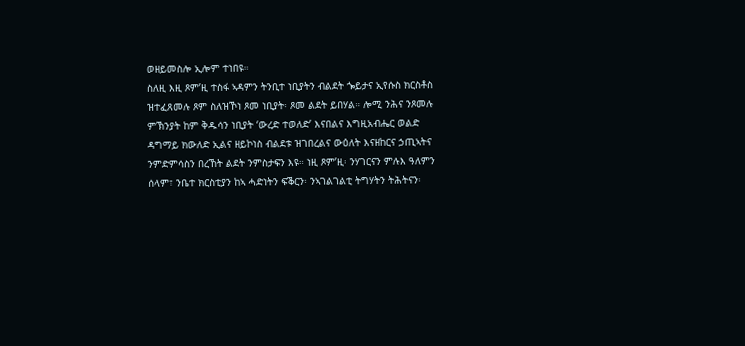ወዘይመስሎ ኢሎም ተነበዩ።
ስለዚ እዚ ጾም’ዚ ተስፋ ኣዳምን ትንቢተ ነቢያትን ብልደት ጐይታና ኢየሱስ ክርስቶስ ዝተፈጸመሉ ጾም ስለዝኾነ ጾመ ነቢያት፡ ጾመ ልደት ይበሃል። ሎሚ ንሕና ንጾመሉ ምኽንያት ከም ቅዱሳን ነቢያት ‘ውረድ ተወለድ’ እናበልና እግዚአብሔር ወልድ ዳግማይ ክውለድ ኢልና ዘይኮነስ ብልደቱ ዝገበረልና ውዕለት እናዘከርና ኃጢኣትና ንምድምሳስን በረኸት ልደት ንምስታፍን እዩ። ነዚ ጾም’ዚ፡ ንሃገርናን ምሉእ ዓለምን ሰላም፣ ንቤተ ክርስቲያን ከኣ ሓድነትን ፍቕርን፡ ንኣገልገልቲ ትግሃትን ትሕትናን፡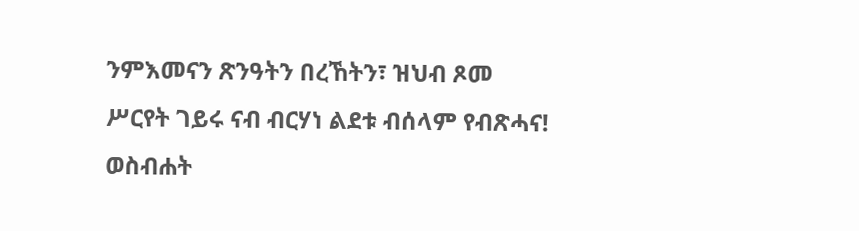ንምእመናን ጽንዓትን በረኸትን፣ ዝህብ ጾመ ሥርየት ገይሩ ናብ ብርሃነ ልደቱ ብሰላም የብጽሓና!
ወስብሐት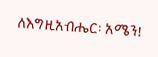ለእግዚአብሔር፡ አሜን!